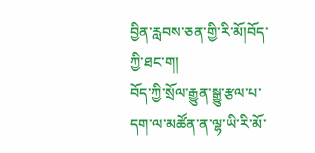བྱིན་རླབས་ཅན་གྱི་རི་མོ།བོད་ཀྱི་ཐང་ག།
བོད་ཀྱི་སྲོལ་རྒྱུན་སྒྱུ་རྩལ་པ་དག་ལ་མཚོན་ན་ལྷ་ཡི་རི་མོ་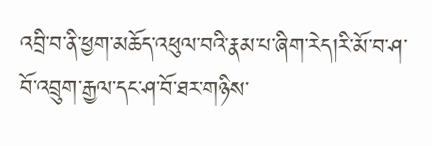འབྲི་བ་ནི་ཕྱག་མཆོད་འཕུལ་བའི་རྣམ་པ་ཞིག་རེད།རི་མོ་བ་ཤ་བོ་འབྲུག་རྒྱལ་དང་ཤ་བོ་ཐར་གཉིས་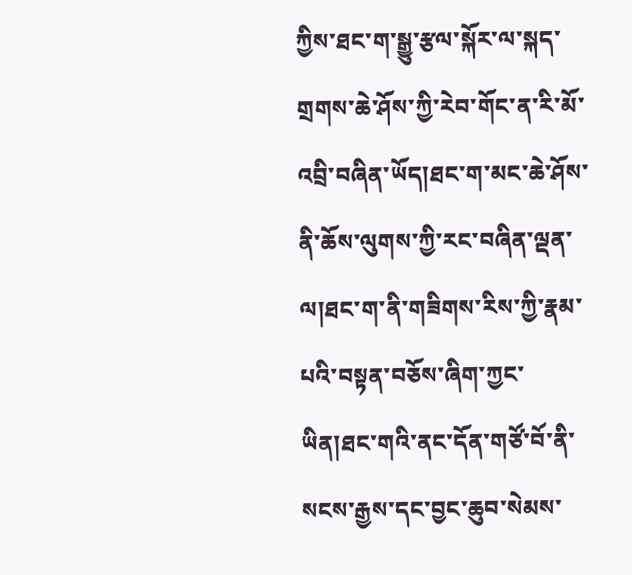ཀྱིས་ཐང་ག་སྒྱུ་རྩལ་སྐོར་ལ་སྐད་གྲགས་ཆེ་ཤོས་ཀྱི་རེབ་གོང་ན་རི་མོ་འབྲི་བཞིན་ཡོད།ཐང་ག་མང་ཆེ་ཤོས་ནི་ཆོས་ལུགས་ཀྱི་རང་བཞིན་ལྡན་ལ།ཐང་ག་ནི་གཟིགས་རིས་ཀྱི་རྣམ་པའི་བསྟན་བཅོས་ཞིག་ཀྱང་ཡིན།ཐང་གའི་ནང་དོན་གཙོ་བོ་ནི་སངས་རྒྱས་དང་བྱང་ཆུབ་སེམས་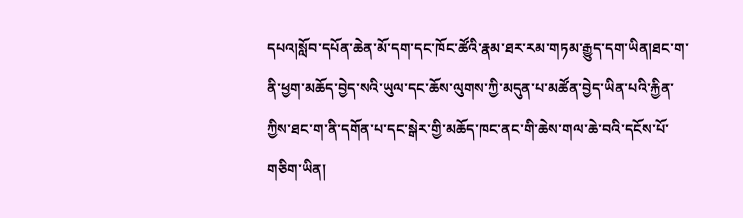དཔའ།སློབ་དཔོན་ཆེན་མོ་དག་དང་ཁོང་ཚོའི་རྣམ་ཐར་རམ་གཏམ་རྒྱུད་དག་ཡིན།ཐང་ག་ནི་ཕྱག་མཆོད་བྱེད་སའི་ཡུལ་དང་ཆོས་ལུགས་ཀྱི་མདུན་པ་མཚོན་བྱེད་ཡིན་པའི་རྐྱིན་ཀྱིས་ཐང་ག་ནི་དགོན་པ་དང་སྒེར་གྱི་མཆོད་ཁང་ནང་གི་ཆེས་གལ་ཆེ་བའི་དངོས་པོ་གཅིག་ཡིན།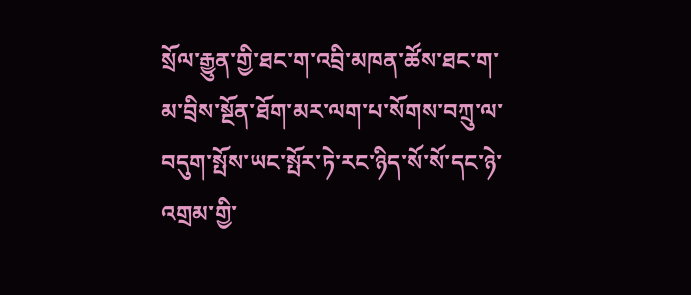སྲོལ་རྒྱུན་གྱི་ཐང་ག་འབྲི་མཁན་ཚོས་ཐང་ག་མ་བྲིས་སྔོན་ཐོག་མར་ལག་པ་སོགས་བཀྲུ་ལ་བདུག་སྤོས་ཡང་སྤོར་ཏེ་རང་ཉིད་སོ་སོ་དང་ཉེ་འགྲམ་གྱི་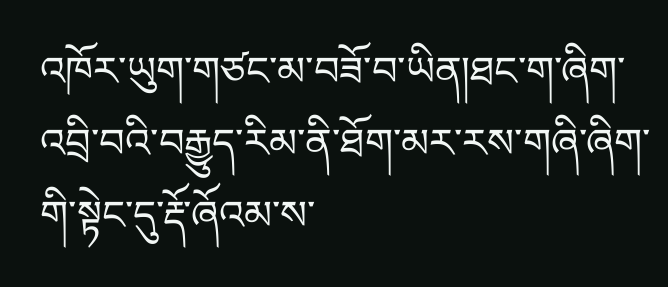འཁོར་ཡུག་གཙང་མ་བཟོ་བ་ཡིན།ཐང་ག་ཞིག་འབྲི་བའི་བརྒྱུད་རིམ་ནི་ཐོག་མར་རས་གཞི་ཞིག་གི་སྟེང་དུ་རྡོ་ཞོའམ་ས་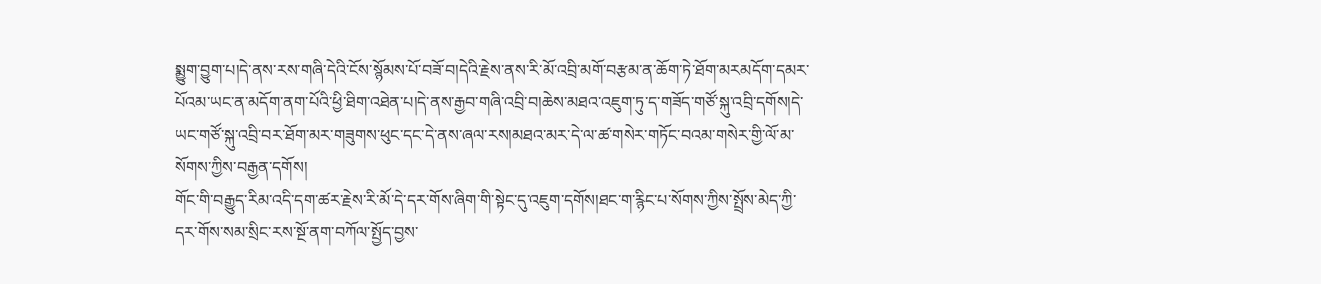སྨྱུག་བྱུག་པ།དེ་ནས་རས་གཞི་དེའི་ངོས་སྙོམས་པོ་བཟོ་བ།དེའི་རྗེས་ནས་རི་མོ་འབྲི་མགོ་བརྩམ་ན་ཆོག་ཏེ་ཐོག་མརམདོག་དམར་པོའམ་ཡང་ན་མདོག་ནག་པོའི་ཕྱི་ཐིག་འཐེན་པ།དེ་ནས་རྒྱབ་གཞི་འབྲི་བ།ཆེས་མཐའ་འཇུག་ཏུ་ད་གཟོད་གཙོ་སྐུ་འབྲི་དགོས།དེ་ཡང་གཙོ་སྐུ་འབྲི་བར་ཐོག་མར་གཟུགས་ཕུང་དང་དེ་ནས་ཞལ་རས།མཐའ་མར་དེ་ལ་ཚ་གསེར་གཏོང་བའམ་གསེར་གྱི་ལོ་མ་སོགས་ཀྱིས་བརྒྱན་དགོས།
གོང་གི་བརྒྱུད་རིམ་འདི་དག་ཚར་རྗེས་རི་མོ་དེ་དར་གོས་ཞིག་གི་སྟེང་དུ་འཇུག་དགོས།ཐང་ག་རྙིང་པ་སོགས་ཀྱིས་སྤྲོས་མེད་ཀྱི་དར་གོས་སམ་སྲིང་རས་སྔོ་ནག་བཀོལ་སྤྱོད་བྱས་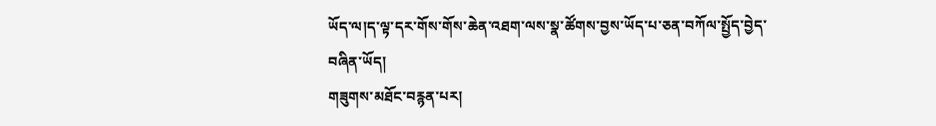ཡོད་ལ།ད་ལྟ་དར་གོས་གོས་ཆེན་འཐག་ལས་སྣ་ཚོགས་བྱས་ཡོད་པ་ཅན་བཀོལ་སྤྱོད་བྱེད་བཞིན་ཡོད།
གཟུགས་མཐོང་བརྙན་པར།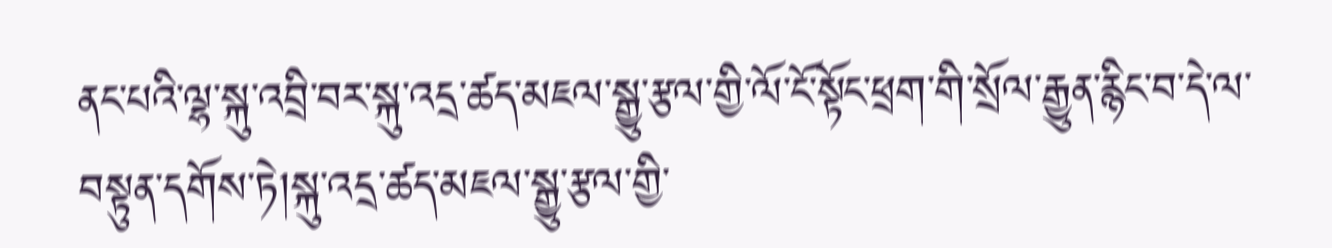ནང་པའི་ལྷ་སྐུ་འབྲི་བར་སྐུ་འདྲ་ཚད་མཇལ་སྒྱུ་རྩལ་གྱི་ལོ་ངོ་སྟོང་ཕྲག་གི་སྲོལ་རྒྱུན་རྙིང་བ་དེ་ལ་བསྟུན་དགོས་ཏེ།སྐུ་འདྲ་ཚད་མཇལ་སྒྱུ་རྩལ་གྱི་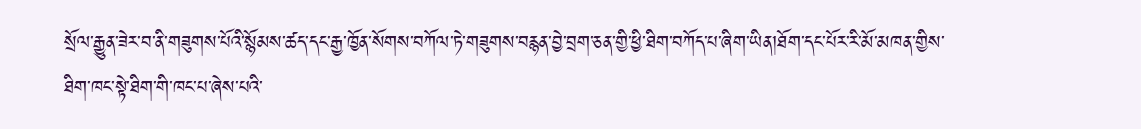སྲོལ་རྒྱུན་ཟེར་བ་ནི་གཟུགས་པོའི་སྙོམས་ཚད་དང་རྒྱ་ཁྱོན་སོགས་བཀོལ་ཏེ་གཟུགས་བརྙན་བྱེ་བྲག་ཅན་གྱི་ཕྱི་ཐིག་བཀོད་པ་ཞིག་ཡིན།ཐོག་དང་པོར་རི་མོ་མཁན་གྱིས་ཐིག་ཁང་སྟེ་ཐིག་གི་ཁང་པ་ཞེས་པའི་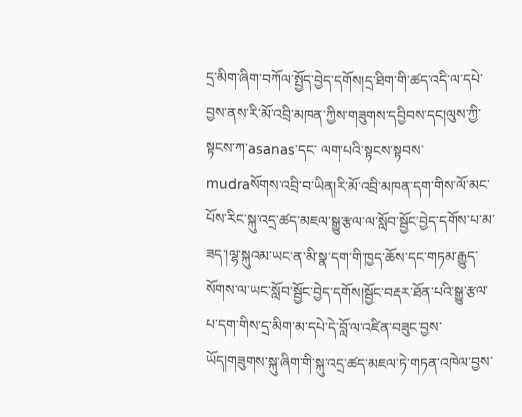དྲ་མིག་ཞིག་བཀོལ་སྤྱོད་བྱེད་དགོས།དྲ་ཐིག་གི་ཚད་འདི་ལ་དཔེ་བྱས་ནས་རི་མོ་འབྲི་མཁན་ཀྱིས་གཟུགས་དབྱིབས་དང།ལུས་ཀྱི་སྟངས་ཀ་asanas་དང་ ལག་པའི་སྟངས་སྟབས་mudraསོགས་འབྲི་བ་ཡིན།རི་མོ་འབྲི་མཁན་དག་གིས་ལོ་མང་པོས་རིང་སྐུ་འདྲ་ཚད་མཇལ་སྒྱུ་རྩལ་ལ་སློབ་སྦྱོང་བྱེད་དགོས་པ་མ་ཟད་།ལྷ་སྐུའམ་ཡང་ན་མི་སྣ་དག་གི་ཁྱད་ཆོས་དང་གཏམ་རྒྱུད་སོགས་ལ་ཡང་སློབ་སྦྱོང་བྱེད་དགོས།སྦྱོང་བརྡར་ཐོན་པའི་སྒྱུ་རྩལ་པ་དག་གིས་དྲ་མིག་མ་དཔེ་དེ་བློ་ལ་འཛིན་བཟུང་བྱས་ཡོད།གཟུགས་སྐུ་ཞིག་གི་སྐུ་འདྲ་ཚད་མཇལ་ཏེ་གཏན་འཁེལ་བྱས་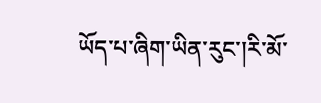ཡོད་པ་ཞིག་ཡིན་རུང་།རི་མོ་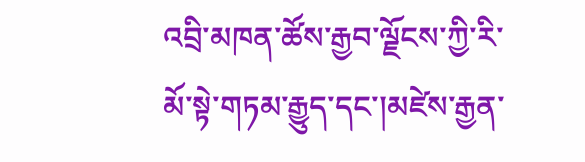འབྲི་མཁན་ཚོས་རྒྱབ་ལྗོངས་ཀྱི་རི་མོ་སྟེ་གཏམ་རྒྱུད་དང་།མཛེས་རྒྱན་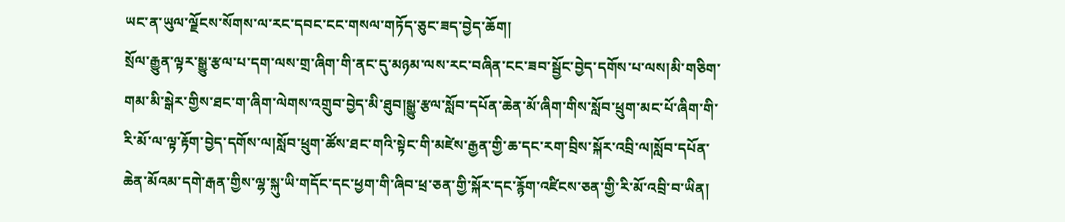ཡང་ན་ཡུལ་ལྗོངས་སོགས་ལ་རང་དབང་ངང་གསལ་གཏོད་ཅུང་ཟད་བྱེད་ཆོག།
སྲོལ་རྒྱུན་ལྟར་སྒྱུ་རྩལ་པ་དག་ལས་གྲ་ཞིག་གི་ནང་དུ་མཉམ་ལས་རང་བཞིན་ངང་ཟབ་སྦྱོང་བྱེད་དགོས་པ་ལས།མི་གཅིག་གམ་མི་སྒེར་གྱིས་ཐང་ག་ཞིག་ལེགས་འགྲུབ་བྱེད་མི་ཐུབ།སྒྱུ་རྩལ་སློབ་དཔོན་ཆེན་མོ་ཞིག་གིས་སློབ་ཕྲུག་མང་པོ་ཞིག་གི་རི་མོ་ལ་ལྟ་རྟོག་བྱེད་དགོས་ལ།སློབ་ཕྲུག་ཚོས་ཐང་གའི་སྟེང་གི་མཛེས་རྒྱན་གྱི་ཆ་དང་རག་བྲིས་སྐོར་འབྲི་ལ།སློབ་དཔོན་ཆེན་མོའམ་དགེ་རྒན་གྱིས་ལྷ་སྐུ་ཡི་གདོང་དང་ཕྱག་གི་ཞིབ་ཕྲ་ཅན་གྱི་སྐོར་དང་རྙོག་འཛིངས་ཅན་གྱི་རི་མོ་འབྲི་བ་ཡིན།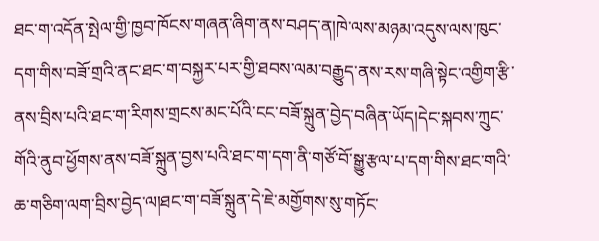ཐང་ག་འདོན་སྤེལ་གྱི་ཁྱབ་ཁོངས་གཞན་ཞིག་ནས་བཤད་ན།ཁེ་ལས་མཉམ་འདུས་ལས་ཁུང་དག་གིས་བཟོ་གྲའི་ནང་ཐང་ག་བསྐྱར་པར་གྱི་ཐབས་ལམ་བརྒྱུད་ནས་རས་གཞི་སྟེང་འགྱིག་རྩི་ནས་བྲིས་པའི་ཐང་ག་རིགས་གྲངས་མང་པོའི་ངང་བཟོ་སྐྲུན་བྱེད་བཞིན་ཡོད།དེང་སྐབས་ཀྲུང་གོའི་ནུབ་ཕྱོགས་ནས་བཟོ་སྐྲུན་བྱས་པའི་ཐང་ག་དག་ནི་གཙོ་བོ་སྒྱུ་རྩལ་པ་དག་གིས་ཐང་གའི་ཆ་གཅིག་ལག་བྲིས་བྱེད་ལ།ཐང་ག་བཟོ་སྐྲུན་དེ་ཇེ་མགྱོགས་སུ་གཏོང་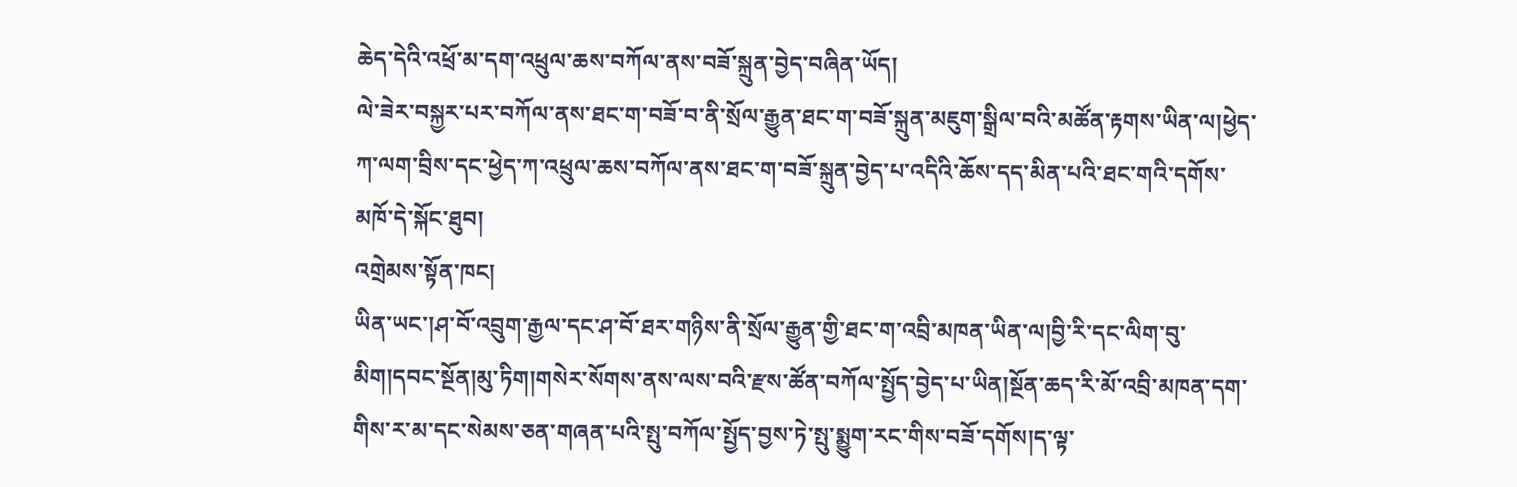ཆེད་དེའི་འཕྲོ་མ་དག་འཕྲུལ་ཆས་བཀོལ་ནས་བཟོ་སྐྲུན་བྱེད་བཞིན་ཡོད།
ལེ་ཟེར་བསྐྱར་པར་བཀོལ་ནས་ཐང་ག་བཟོ་བ་ནི་སྲོལ་རྒྱུན་ཐང་ག་བཟོ་སྐྲུན་མཇུག་སྒྲིལ་བའི་མཚོན་རྟགས་ཡིན་ལ།ཕྱེད་ཀ་ལག་བྲིས་དང་ཕྱེད་ཀ་འཕྲུལ་ཆས་བཀོལ་ནས་ཐང་ག་བཟོ་སྐྲུན་བྱེད་པ་འདིའི་ཆོས་དད་མིན་པའི་ཐང་གའི་དགོས་མཁོ་དེ་སྐོང་ཐུབ།
འགྲེམས་སྟོན་ཁང།
ཡིན་ཡང་།ཤ་བོ་འབྲུག་རྒྱལ་དང་ཤ་བོ་ཐར་གཉིས་ནི་སྲོལ་རྒྱུན་གྱི་ཐང་ག་འབྲི་མཁན་ཡིན་ལ།བྱི་རི་དང་ལིག་བུ་མིག།དབང་སྔོན།མུ་ཏིག།གསེར་སོགས་ནས་ལས་བའི་རྫས་ཚོན་བཀོལ་སྤྱོད་བྱེད་པ་ཡིན།སྔོན་ཆད་རི་མོ་འབྲི་མཁན་དག་གིས་ར་མ་དང་སེམས་ཅན་གཞན་པའི་སྤུ་བཀོལ་སྤྱོད་བྱས་ཏེ་སྤུ་སྨྱུག་རང་གིས་བཟོ་དགོས།ད་ལྟ་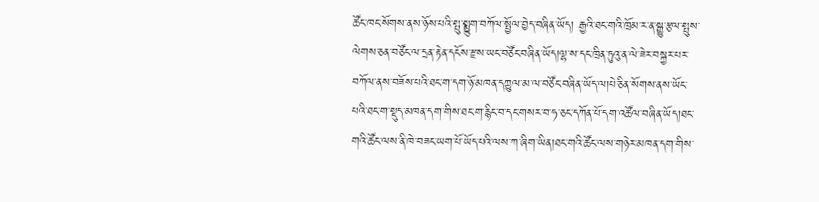ཚོང་ཁང་སོགས་ནས་ཉོས་པའི་སྤུ་སྨྱུག་བཀོལ་སྤྱོལ་བྱེད་བཞིན་ཡོད། རྒྱའི་ཐང་གའི་ཁྲོམ་ར་ན་སྒྱུ་རྩལ་སྤུས་ལེགས་ཅན་བཙོང་ལ་དྲན་རྟེན་དངོས་རྫས་ཡང་བཙོང་བཞིན་ཡོད།ལྷ་ས་དང་ཁྲིན་ཏུའུ་ན་ལེ་ཟེར་བསྐྱར་པར་བཀོལ་ནས་བཟོས་པའི་ཐང་ག་དག་ཉོ་མཁན་དཀྱུལ་མ་ལ་བཙོང་བཞིན་ཡོད་ལ།པེ་ཅིན་སོགས་ནས་ཡོང་པའི་ཐང་ག་སྡུད་མཁན་དག་གིས་ཐང་ག་རྙིང་བ་དང་གསར་བ་ཧ་ཅང་དཀོན་པོ་དག་འཚོལ་བཞིན་ཡོད།ཐང་གའི་ཚོང་ལས་ནི་ཁེ་བཟང་ཡག་པོ་ཡོད་པའི་ལས་ཀ་ཞིག་ཡིན།ཐང་གའི་ཚོང་ལས་གཉེར་མཁན་དག་གིས་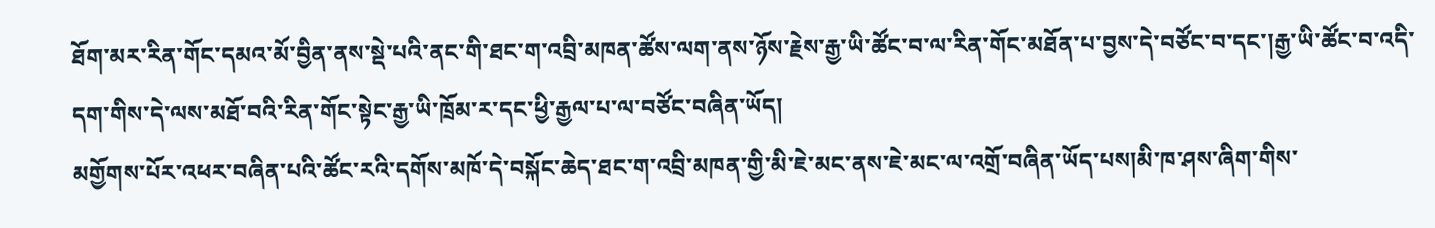ཐོག་མར་རིན་གོང་དམའ་མོ་བྱིན་ནས་སྡེ་པའི་ནང་གི་ཐང་ག་འབྲི་མཁན་ཚོས་ལག་ནས་ཉོས་རྗེས་རྒྱ་ཡི་ཚོང་བ་ལ་རིན་གོང་མཐོན་པ་བྱས་དེ་བཙོང་བ་དང་།རྒྱ་ཡི་ཚོང་བ་འདི་དག་གིས་དེ་ལས་མཐོ་བའི་རིན་གོང་སྟེང་རྒྱ་ཡི་ཁྲོམ་ར་དང་ཕྱི་རྒྱལ་པ་ལ་བཙོང་བཞིན་ཡོད།
མགྱོགས་པོར་འཕར་བཞིན་པའི་ཚོང་རའི་དགོས་མཁོ་དེ་བསྐོང་ཆེད་ཐང་ག་འབྲི་མཁན་གྱི་མི་ཇེ་མང་ནས་ཇེ་མང་ལ་འགྲོ་བཞིན་ཡོད་པས།མི་ཁ་ཤས་ཞིག་གིས་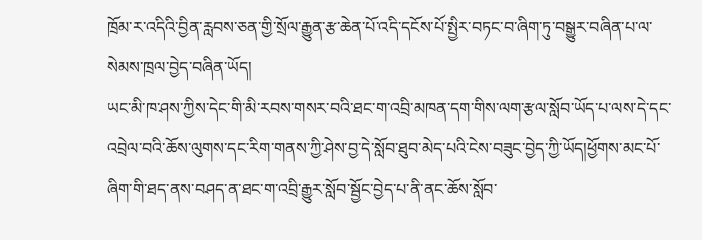ཁྲོམ་ར་འདིའི་བྱིན་རླབས་ཅན་གྱི་སྲོལ་རྒྱུན་རྩ་ཆེན་པོ་འདི་དངོས་པོ་སྤྱིར་བཏང་བ་ཞིག་ཏུ་བསྒྱུར་བཞིན་པ་ལ་སེམས་ཁྲལ་བྱེད་བཞིན་ཡོད།
ཡང་མི་ཁ་ཤས་ཀྱིས་དེང་གི་མི་རབས་གསར་བའི་ཐང་ག་འབྲི་མཁན་དག་གིས་ལག་རྩལ་སློབ་ཡོད་པ་ལས་དེ་དང་འབྲེལ་བའི་ཆོས་ལུགས་དང་རིག་གནས་ཀྱི་ཤེས་བྱ་དེ་སློབ་ཐུབ་མེད་པའི་ངེས་བཟུང་བྱེད་ཀྱི་ཡོད།ཕྱོགས་མང་པོ་ཞིག་གི་ཐད་ནས་བཤད་ན་ཐང་ག་འབྲི་རྒྱུར་སློབ་སྦྱོང་བྱེད་པ་ནི་ནང་ཆོས་སློབ་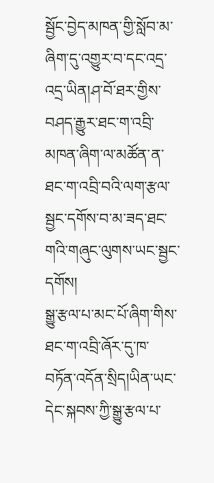སྦྱོང་བྱེད་མཁན་གྱི་སློབ་མ་ཞིག་དུ་འགྱུར་བ་དང་འདྲ་འདྲ་ཡིན།ཤ་བོ་ཐར་གྱིས་བཤད་རྒྱུར་ཐང་ག་འབྲི་མཁན་ཞིག་ལ་མཚོན་ན་ཐང་ག་འབྲི་བའི་ལག་རྩལ་སྦྱང་དགོས་བ་མ་ཟད་ཐང་གའི་གཞུང་ལུགས་ཡང་སྦྱང་དགོས།
སྒྱུ་རྩལ་པ་མང་པོ་ཞིག་གིས་ཐང་ག་འབྲི་ཞོར་དུ་ཁ་བཏོན་འདོན་སྲིད།ཡིན་ཡང་དེང་སྐབས་ཀྱི་སྒྱུ་རྩལ་པ་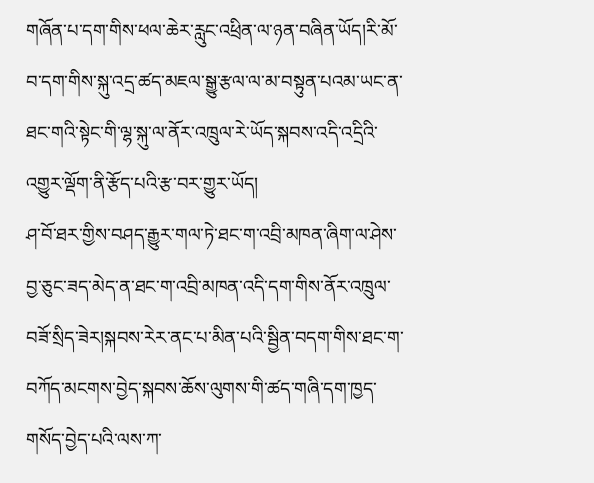གཞོན་པ་དག་གིས་ཕལ་ཆེར་རླུང་འཕྲིན་ལ་ཉན་བཞིན་ཡོད།རི་མོ་བ་དག་གིས་སྐུ་འདྲ་ཚད་མཇལ་སྒྱུ་རྩལ་ལ་མ་བསྟུན་པའམ་ཡང་ན་ཐང་གའི་སྟེང་གི་ལྷ་སྐུ་ལ་ནོར་འཁྲུལ་རེ་ཡོད་སྐབས་འདི་འདྲིའི་འགྱུར་ལྡོག་ནི་རྩོད་པའི་རྩ་བར་གྱུར་ཡོད།
ཤ་བོ་ཐར་གྱིས་བཤད་རྒྱུར་གལ་ཏེ་ཐང་ག་འབྲི་མཁན་ཞིག་ལ་ཤེས་བྱ་ཅུང་ཟད་མེད་ན་ཐང་ག་འབྲི་མཁན་འདི་དག་གིས་ནོར་འཁྲུལ་བཟོ་སྲིད་ཟེར།སྐབས་རེར་ནང་པ་མིན་པའི་སྦྱིན་བདག་གིས་ཐང་ག་བཀོད་མངགས་བྱེད་སྐབས་ཆོས་ལུགས་གི་ཚད་གཞི་དག་ཁྱད་གསོད་བྱེད་པའི་ལས་ཀ་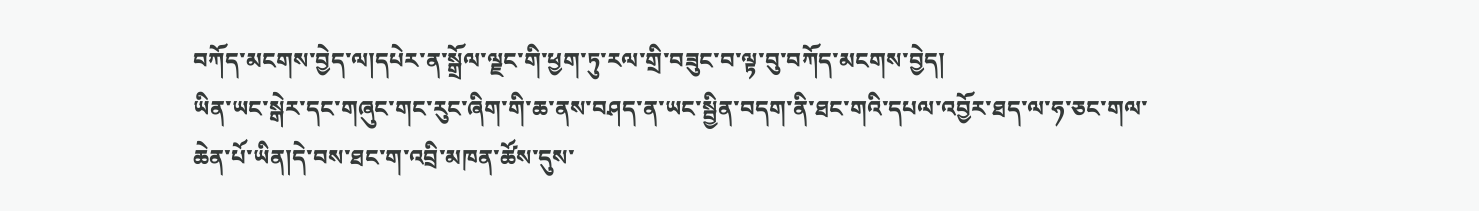བཀོད་མངགས་བྱེད་ལ།དཔེར་ན་སྒྲོལ་ལྗང་གི་ཕྱག་ཏུ་རལ་གྲི་བཟུང་བ་ལྟ་བུ་བཀོད་མངགས་བྱེད།
ཡིན་ཡང་སྒེར་དང་གཞུང་གང་རུང་ཞིག་གི་ཆ་ནས་བཤད་ན་ཡང་སྦྱིན་བདག་ནི་ཐང་གའི་དཔལ་འབྱོར་ཐད་ལ་ཧ་ཅང་གལ་ཆེན་པོ་ཡིན།དེ་བས་ཐང་ག་འབྲི་མཁན་ཚོས་དུས་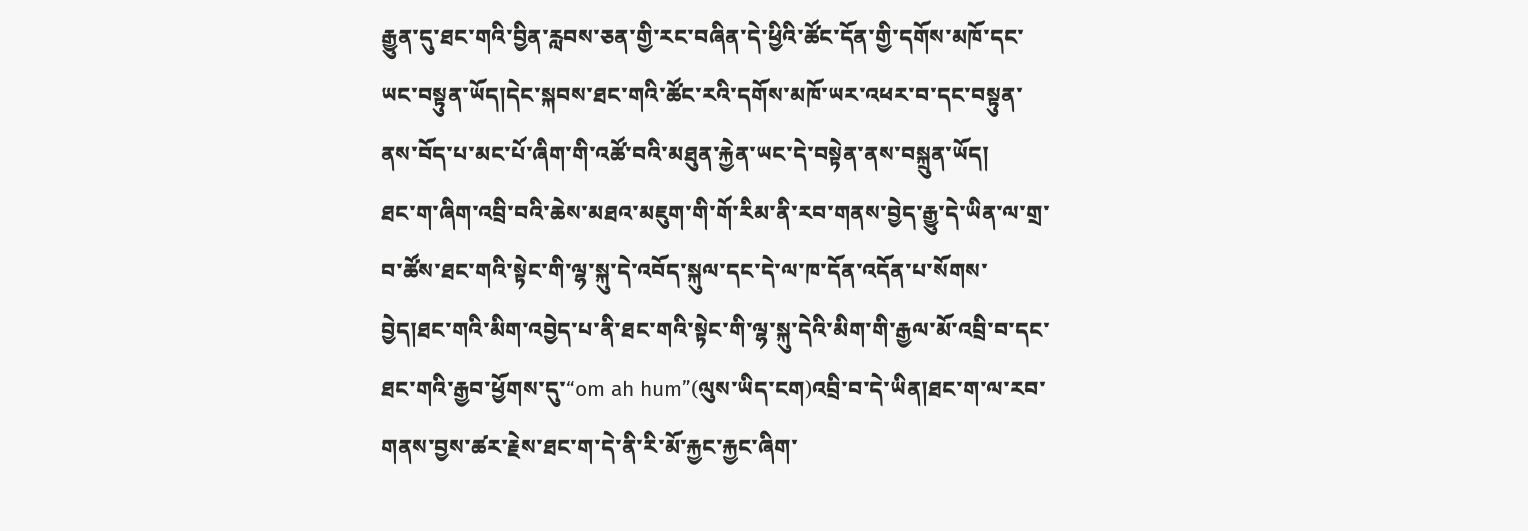རྒྱུན་དུ་ཐང་གའི་བྱིན་རླབས་ཅན་གྱི་རང་བཞིན་དེ་ཕྱིའི་ཚོང་དོན་གྱི་དགོས་མཁོ་དང་ཡང་བསྟུན་ཡོད།དེང་སྐབས་ཐང་གའི་ཚོང་རའི་དགོས་མཁོ་ཡར་འཕར་བ་དང་བསྟུན་ནས་བོད་པ་མང་པོ་ཞིག་གི་འཚོ་བའི་མཐུན་རྐྱེན་ཡང་དེ་བསྟེན་ནས་བསྐྲུན་ཡོད།
ཐང་ག་ཞིག་འབྲི་བའི་ཆེས་མཐའ་མཇུག་གི་གོ་རིམ་ནི་རབ་གནས་བྱེད་རྒྱུ་དེ་ཡིན་ལ་གྲ་བ་ཚོས་ཐང་གའི་སྟེང་གི་ལྷ་སྐུ་དེ་འབོད་སྐུལ་དང་དེ་ལ་ཁ་དོན་འདོན་པ་སོགས་བྱེད།ཐང་གའི་མིག་འབྱེད་པ་ནི་ཐང་གའི་སྟེང་གི་ལྷ་སྐུ་དེའི་མིག་གི་རྒྱལ་མོ་འབྲི་བ་དང་ཐང་གའི་རྒྱབ་ཕྱོགས་དུ་“om ah hum”(ལུས་ཡིད་ངག)འབྲི་བ་དེ་ཡིན།ཐང་ག་ལ་རབ་གནས་བྱས་ཚར་རྗེས་ཐང་ག་དེ་ནི་རི་མོ་རྐྱང་རྐྱང་ཞིག་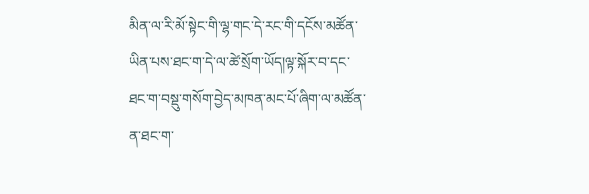མིན་ལ་རི་མོ་སྟེང་གི་ལྷ་གང་དེ་རང་གི་དངོས་མཚོན་ཡིན་པས་ཐང་ག་དེ་ལ་ཚེ་སྲོག་ཡོད།ལྟ་སྐོར་བ་དང་ཐང་ག་བསྡུ་གསོག་བྱེད་མཁན་མང་པོ་ཞིག་ལ་མཚོན་ན་ཐང་ག་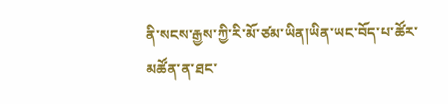ནི་སངས་རྒྱས་ཀྱི་རི་མོ་ཙམ་ཡིན།ཡིན་ཡང་བོད་པ་ཚོར་མཚོན་ན་ཐང་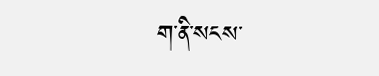ག་ནི་སངས་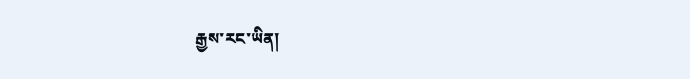རྒྱས་རང་ཡིན།